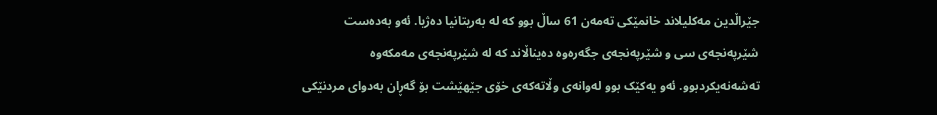جێراڵدین مەکلیلاند خانمێکی تەمەن 61 ساڵ بوو کە لە بەریتانیا دەژیا. ئەو بەدەست شێرپەنجەی سی و شێرپەنجەی جگەرەوە دەیناڵاند کە لە شێرپەنجەی مەمکەوە تەشەنەیکردبوو. ئەو یەکێک بوو لەوانەی وڵاتەکەی خۆی جێهێشت بۆ گەڕان بەدوای مردنێکی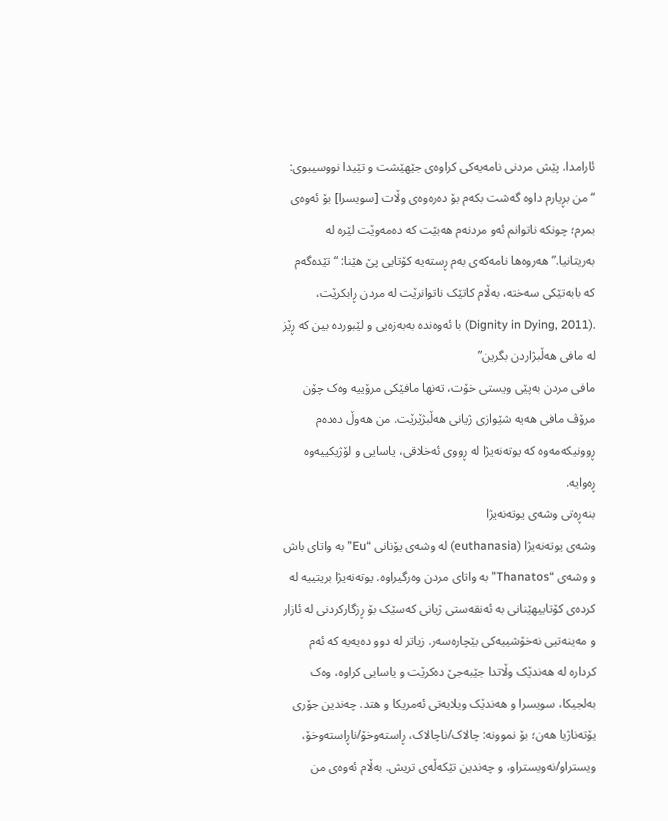ئارامدا. پێش مردنی نامەیەکی کراوەی جێهێشت و تێیدا نووسیبوی: “من بڕیارم داوە گەشت بکەم بۆ دەرەوەی وڵات [سویسرا] بۆ ئەوەی بمرم؛ چونکە ناتوانم ئەو مردنەم هەبێت کە دەمەوێت لێرە لە بەریتانیا.” هەروەها نامەکەی بەم ڕستەیە کۆتایی پێ هێنا: “تێدەگەم کە بابەتێکی سەختە، بەڵام کاتێک ناتوانرێت لە مردن ڕابکرێت، .(Dignity in Dying, 2011) با ئەوەندە بەبەزەیی و لێبوردە بین کە ڕێز لە مافی هەڵبژاردن بگرین”
مافی مردن بەپێی ویستی خۆت، تەنها مافێکی مرۆییە وەک چۆن مرۆڤ مافی هەیە شێوازی ژیانی هەڵبژێرێت. من هەوڵ دەدەم ڕوونیکەمەوە کە یوتەنەیژا لە ڕووی ئەخلاقی، یاسایی و لۆژیکییەوە ڕەوایە.
بنەڕەتی وشەی یوتەنەیژا
وشەی یوتەنەیژا (euthanasia) لە وشەی یۆنانی “Eu” بە واتای باش و وشەی “Thanatos” بە واتای مردن وەرگیراوە. یوتەنەیژا بریتییە لە کردەی کۆتاییهێنانی بە ئەنقەستی ژیانی کەسێک بۆ ڕزگارکردنی لە ئازار و مەینەتیی نەخۆشییەکی بێچارەسەر. زیاتر لە دوو دەیەیە کە ئەم کردارە لە هەندێک وڵاتدا جێبەجێ دەکرێت و یاسایی کراوە، وەک بەلجیکا، سویسرا و هەندێک ویلایەتی ئەمریکا و هتد. چەندین جۆری یۆتەناژیا هەن؛ بۆ نموونە: چالاک/ناچالاک، ڕاستەوخۆ/ناڕاستەوخۆ، ویستراو/نەویستراو، و چەندین تێکەڵەی تریش. بەڵام ئەوەی من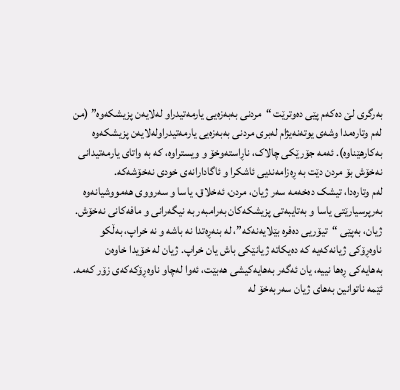بەرگری لێ دەکەم پێی دەوترێت “مردنی بەبەزەیی یارمەتیدراو لەلایەن پزیشکەوە” (من لەم وتارەمدا وشەی یوتەنەیژام لەبری مردنی بەبەزەیی یارمەتیدراولەلایەن پزیشکەوە بەکارهێناوە). ئەمە جۆرێکی چالاک، ناڕاستەوخۆ و ویستراوە، کە بە واتای یارمەتیدانی نەخۆش بۆ مردن دێت بە ڕەزامەندیی ئاشکرا و ئاگادارانەی خودی نەخۆشەکە.
لەم وتارەدا، تیشک دەخەمە سەر ژیان، مردن، ئەخلاق، یاسا و سەرووی هەمووشیانەوە بەرپرسیارێتی یاسا و بەتایبەتی پزیشکەکان بەرامبەر بە نیگەرانی و مافەکانی نەخۆش.
ژیان، بەپێی “تیۆریی دەفرە بێلایەنەکە”، لە بنەڕەتدا نە باشە و نە خراپ، بەڵکو ناوەڕۆکی ژیانەکەیە کە دەیکاتە ژیانێکی باش یان خراپ. ژیان لە خۆیدا خاوەن بەهایەکی ڕەها نییە، یان ئەگەر بەهایەکیشی هەبێت، ئەوا لەچاو ناوەڕۆکەکەی زۆر کەمە. ئێمە ناتوانین بەهای ژیان سەربەخۆ لە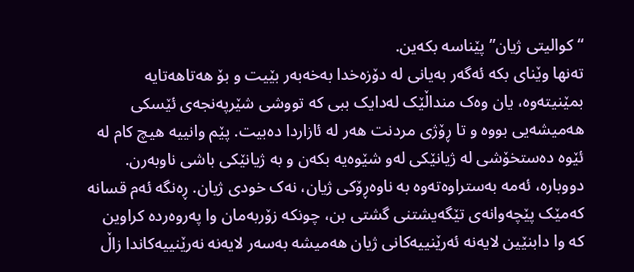“کوالیتی ژیان” پێناسە بکەین.
تەنها وێنای بکە ئەگەر بەیانی لە دۆزەخدا بەخەبەر بێیت و بۆ هەتاهەتایە بمێنیتەوە، یان وەک منداڵێک لەدایک ببی کە تووشی شێرپەنجەی ئێسکی هەمیشەیی بووە و تا ڕۆژی مردنت هەر لە ئازاردا دەبیت. پێم وانییە هیچ کام لە ئێوە دەستخۆشی لە ژیانێکی لەو شێوەیە بکەن و بە ژیانێکی باشی ناوبەرن. دووبارە، ئەمە بەستراوەتەوە بە ناوەڕۆکی ژیان، نەک خودی ژیان. ڕەنگە ئەم قسانە کەمێک پێچەوانەی تێگەیشتنی گشتی بن، چونکە زۆربەمان وا پەروەردە کراوین کە وا دابنێین لایەنە ئەرێنییەکانی ژیان هەمیشە بەسەر لایەنە نەرێنییەکاندا زاڵ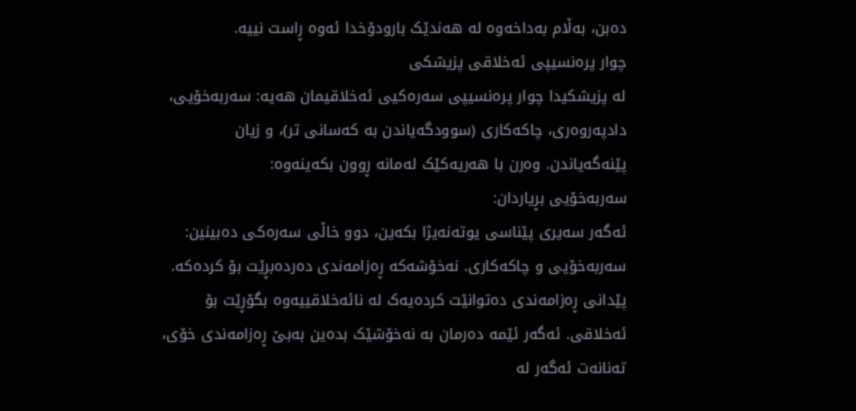دەبن، بەڵام بەداخەوە لە هەندێک بارودۆخدا ئەوە ڕاست نییە.
چوار پرەنسیپی ئەخلاقی پزیشکی
لە پزیشکیدا چوار پرەنسیپی سەرەکیی ئەخلاقیمان هەیە: سەربەخۆیی، دادپەروەری، چاکەکاری (سوودگەیاندن بە کەسانی تر)، و زیان پێنەگەیاندن. وەرن با هەریەکێک لەمانە ڕوون بکەینەوە:
سەربەخۆیی بڕیاردان:
ئەگەر سەیری پێناسی یوتەنەیژا بکەین، دوو خاڵی سەرەکی دەبینین: سەربەخۆیی و چاکەکاری. نەخۆشەکە ڕەزامەندی دەردەبڕێت بۆ کردەکە. پێدانی ڕەزامەندی دەتوانێت کردەیەک لە نائەخلاقییەوە بگۆڕێت بۆ ئەخلاقی. ئەگەر ئێمە دەرمان بە نەخۆشێک بدەین بەبێ ڕەزامەندی خۆی، تەنانەت ئەگەر لە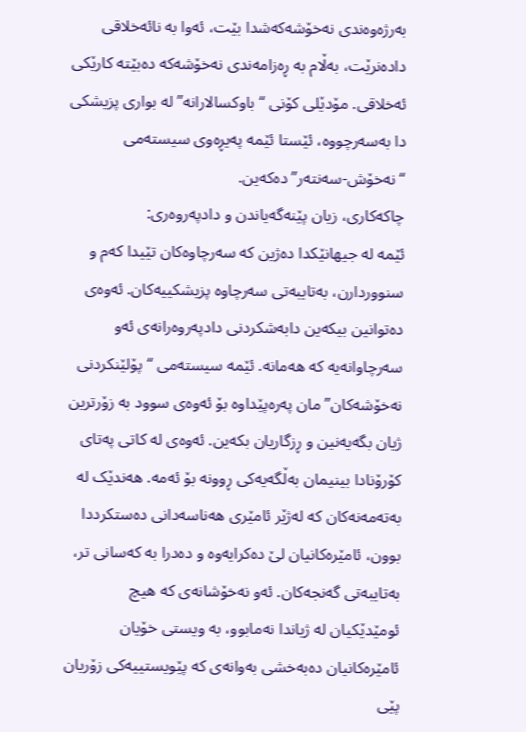بەرژەوەندی نەخۆشەکەشدا بێت، ئەوا بە نائەخلاقی دادەنرێت، بەڵام بە ڕەزامەندی نەخۆشەکە دەبێتە کارێکی ئەخلاقی. مۆدێلی کۆنی “باوکسالارانە” لە بواری پزیشکی دا بەسەرچووە، ئێستا ئێمە پەیڕەوی سیستەمی “نەخۆش-سەنتەر” دەکەین.
چاکەکاری، زیان پێنەگەیاندن و دادپەروەری:
ئێمە لە جیهانێکدا دەژین کە سەرچاوەکان تێیدا کەم و سنووردارن، بەتایبەتی سەرچاوە پزیشکییەکان. ئەوەی دەتوانین بیکەین دابەشکردنی دادپەروەرانەی ئەو سەرچاوانەیە کە هەمانە. ئێمە سیستەمی “پۆلێنکردنی نەخۆشەکان”مان پەرەپێداوە بۆ ئەوەی سوود بە زۆرترین ژیان بگەیەنین و ڕزگاریان بکەین. ئەوەی لە کاتی پەتای کۆرۆنادا بینیمان بەڵگەیەکی ڕوونە بۆ ئەمە. هەندێک لە بەتەمەنەکان کە لەژێر ئامێری هەناسەدانی دەستکرددا بوون، ئامێرەکانیان لێ دەکرایەوە و دەدرا بە کەسانی تر، بەتایبەتی گەنجەکان. ئەو نەخۆشانەی کە هیچ ئومێدێکیان لە ژیاندا نەمابوو، بە ویستی خۆیان ئامێرەکانیان دەبەخشی بەوانەی کە پێویستییەکی زۆریان پێی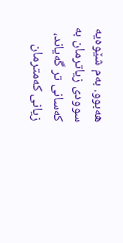هەبوو. بەم شێوەیە سوودی زیاترمان بە کەسانی تر گەیاند، زیانی کەمترمان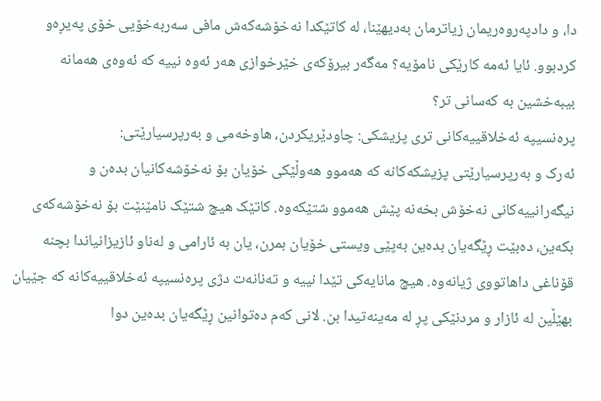دا، و دادپەروەریمان زیاترمان بەدیهێنا، لە کاتێکدا نەخۆشەکەش مافی سەربەخۆیی خۆی پەیڕەو کردبوو. ئایا ئەمە کارێکی نامۆیە؟ مەگەر بیرۆکەی خێرخوازی هەر ئەوە نییە کە ئەوەی هەمانە بیبەخشین بە کەسانی تر؟
پرەنسیپە ئەخلاقییەکانی تری پزیشکی: چاودێریکردن، هاوخەمی و بەرپرسیارێتی:
ئەرک و بەرپرسیارێتی پزیشکەکانە کە هەموو هەوڵێکی خۆیان بۆ نەخۆشەکانیان بدەن و نیگەرانییەکانی نەخۆش بخەنە پێش هەموو شتێکەوە. کاتێک هیچ شتێک نامێنێت بۆ نەخۆشەکەی بکەین، دەبێت ڕێگەیان بدەین بەپێی ویستی خۆیان بمرن، یان بە ئارامی و لەناو ئازیزانیاندا بچنە قۆناغی داهاتووی ژیانەوە. هیچ مانایەکی تێدا نییە و تەنانەت دژی پرەنسیپە ئەخلاقییەکانە کە جێیان بهێڵین لە ئازار و مردنێکی پڕ لە مەینەتیدا بن. لانی کەم دەتوانین ڕێگەیان بدەین دوا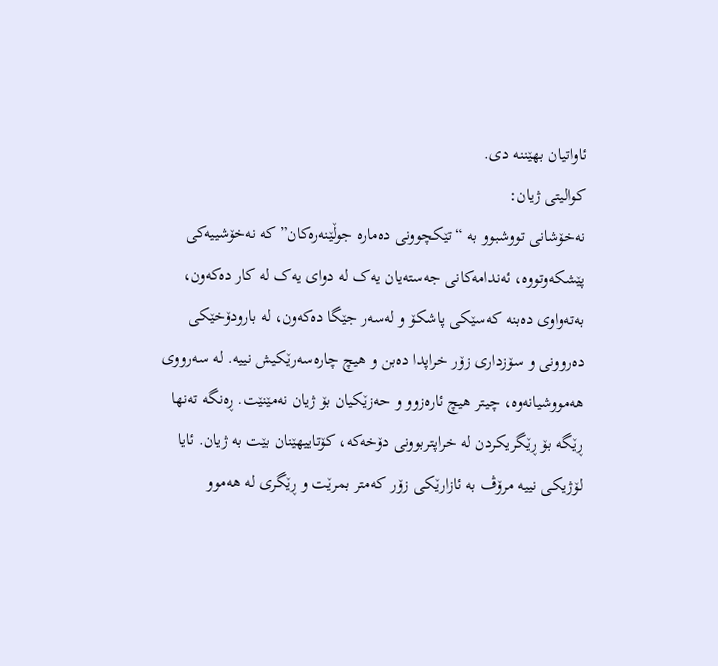ئاواتیان بهێننە دی.
کوالیتی ژیان:
نەخۆشانی تووشبوو بە “تێکچوونی دەمارە جوڵێنەرەکان” کە نەخۆشییەکی پێشکەوتووە، ئەندامەکانی جەستەیان یەک لە دوای یەک لە کار دەکەون، بەتەواوی دەبنە کەسێکی پاشکۆ و لەسەر جێگا دەکەون، لە بارودۆخێکی دەروونی و سۆزداری زۆر خراپدا دەبن و هیچ چارەسەرێکیش نییە. لە سەرووی هەمووشیانەوە، چیتر هیچ ئارەزوو و حەزێکیان بۆ ژیان نەمێنێت. ڕەنگە تەنها ڕێگە بۆ ڕێگریکردن لە خراپتربوونی دۆخەکە، کۆتاییهێنان بێت بە ژیان. ئایا لۆژیکی نییە مرۆڤ بە ئازارێکی زۆر کەمتر بمرێت و ڕێگری لە هەموو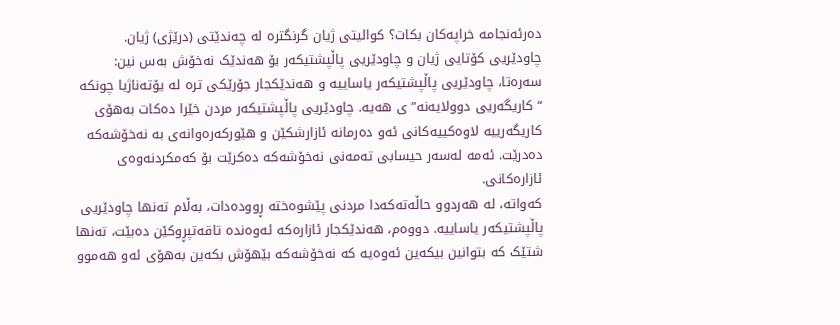دەرئەنجامە خراپەکان بکات؟ کوالیتی ژیان گرنگترە لە چەندێتی (درێژی) ژیان.
چاودێریی کۆتایی ژیان و چاودێریی پاڵپشتیکەر بۆ هەندێک نەخۆش بەس نین:
سەرەتا، چاودێریی پاڵپشتیکەر یاساییە و هەندێکجار جۆرێکی ترە لە یۆتەناژیا چونکە “کاریگەریی دوولایەنە”ی هەیە. چاودێریی پاڵپشتیکەر مردن خێرا دەکات بەهۆی کاریگەرییە لاوەکییەکانی ئەو دەرمانە ئازارشکێن و هێورکەرەوانەی بە نەخۆشەکە دەدرێت. ئەمە لەسەر حیسابی تەمەنی نەخۆشەکە دەکرێت بۆ کەمکردنەوەی ئازارەکانی.
کەواتە، لە هەردوو حاڵەتەکەدا مردنی پێشوەختە ڕوودەدات، بەڵام تەنها چاودێریی پاڵپشتیکەر یاساییە. دووەم، هەندێکجار ئازارەکە ئەوەندە تاقەتپڕوکێن دەبێت، تەنها شتێک کە بتوانین بیکەین ئەوەیە کە نەخۆشەکە بێهۆش بکەین بەهۆی ئەو هەموو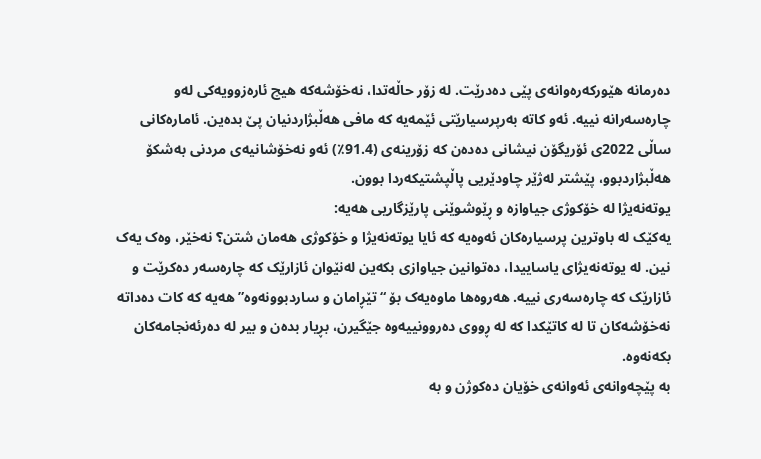دەرمانە هێورکەرەوانەی پێی دەدرێت. لە زۆر حاڵەتدا، نەخۆشەکە هیچ ئارەزوویەکی لەو چارەسەرانە نییە. ئەو کاتە بەرپرسیارێتی ئێمەیە کە مافی هەڵبژاردنیان پێ بدەین. ئامارەکانی ساڵی 2022ی ئۆریگۆن نیشانی دەدەن کە زۆرینەی (91.4٪) ئەو نەخۆشانیەی مردنی بەشکۆ هەڵبژاردبوو، پێشتر لەژێر چاودێریی پاڵپشتیکەردا بوون.
یوتەنەیژا لە خۆکوژی جیاوازە و ڕێوشوێنی پارێزگاریی هەیە:
یەکێک لە باوترین پرسیارەکان ئەوەیە کە ئایا یوتەنەیژا و خۆکوژی هەمان شتن؟ نەخێر، وەک یەک نین. لە یوتەنەیژای یاساییدا، دەتوانین جیاوازی بکەین لەنێوان ئازارێک کە چارەسەر دەکرێت و ئازارێک کە چارەسەری نییە. هەروەها ماوەیەک بۆ “تێڕامان و ساردبوونەوە” هەیە کە کات دەداتە نەخۆشەکان تا لە کاتێکدا کە لە ڕووی دەروونییەوە جێگیرن، بڕیار بدەن و بیر لە دەرئەنجامەکان بکەنەوە.
بە پێچەوانەی ئەوانەی خۆیان دەکوژن و بە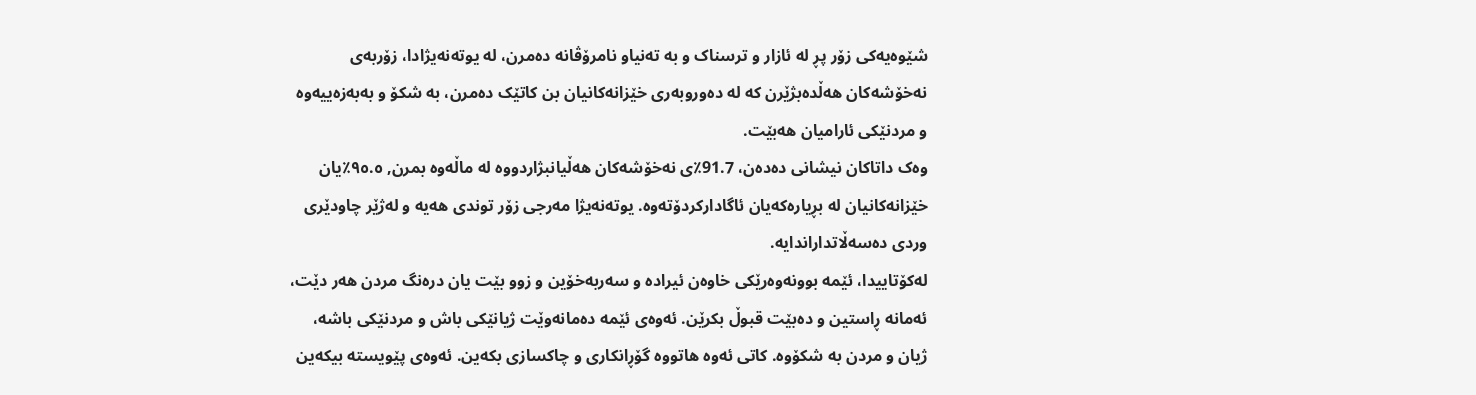شێوەیەکی زۆر پڕ لە ئازار و ترسناک و بە تەنیاو نامرۆڤانە دەمرن، لە یوتەنەیژادا، زۆربەی نەخۆشەکان هەڵدەبژێرن کە لە دەوروبەری خێزانەکانیان بن کاتێک دەمرن، بە شکۆ و بەبەزەییەوە و مردنێکی ئارامیان هەبێت.
وەک داتاکان نیشانی دەدەن، 91.7٪ی نەخۆشەکان هەڵیانبژاردووە لە ماڵەوە بمرن, ٩٥.٥٪یان خێزانەکانیان لە بڕیارەکەیان ئاگادارکردۆتەوە. یوتەنەیژا مەرجی زۆر توندی هەیە و لەژێر چاودێری وردی دەسەڵاتداراندایە.
لەکۆتاییدا، ئێمە بوونەوەرێکی خاوەن ئیرادە و سەربەخۆین و زوو بێت یان درەنگ مردن هەر دێت، ئەمانە ڕاستین و دەبێت قبوڵ بکرێن. ئەوەی ئێمە دەمانەوێت ژیانێکی باش و مردنێکی باشە، ژیان و مردن بە شکۆوە. کاتی ئەوە هاتووە گۆڕانکاری و چاکسازی بکەین. ئەوەی پێویستە بیکەین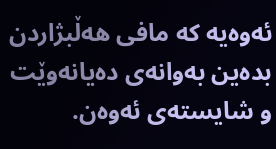ئەوەیە کە مافی هەڵبژاردن بدەین بەوانەی دەیانەوێت و شایستەی ئەوەن.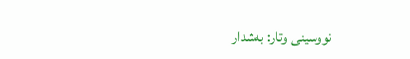نووسینی وتار: بەشدار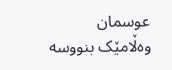عوسمان
وەڵامێک بنووسە